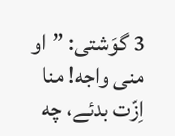3 گوَشتی: ”او منی واجه! منا اِزّت بدئے، چه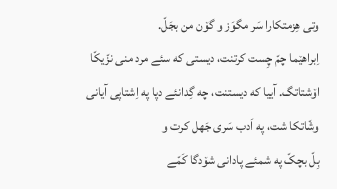وتی هِزمتکارا سَر مگوَز و گۆن من بجَلّ.
اِبراهێما چمّ چِست کرتنت، دیستی که سئے مرد منی نزّیکّا اۆشتاتگ. آییا که دیستنت، چه گِدانئے دپا په اِشتاپی آیانی وشّاتکا شت، په اَدب سَری جَهل کرت و
بِلّ بچکّ په شمئے پادانی شۆدگا کَمّے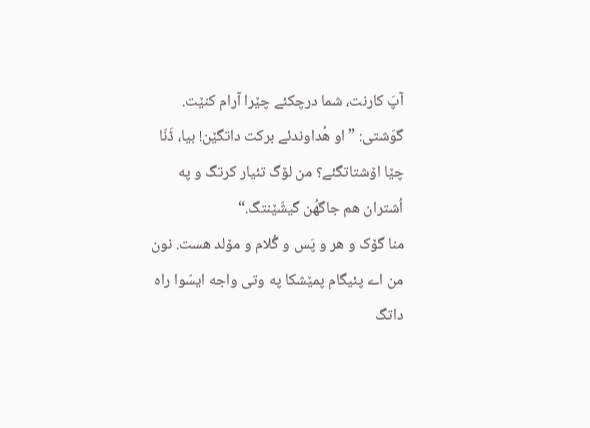آپَ کارنت، شما درچکئے چێرا آرام کنێت.
گوَشتی: ”او هُداوندئے برکت داتگێن! بیا، ڈَنّا چێا اۆشتاتگئے؟ من لۆگ تئیار کرتگ و په اُشتران هم جاگهُن گیشّێنتگ.“
منا گۆک و هر و پَس و گُلام و مۆلد هست. نون من اے پئیگام پمێشکا په وتی واجه ایسّوا راه داتگ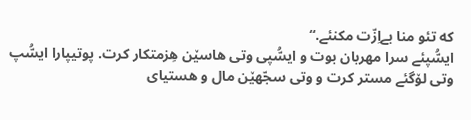که تئو منا بےاِزّت مکنئے.“
ایسُّپئے سرا مهربان بوت و ایسُّپی وتی هاسێن هِزمتکار کرت. پوتیپارا ایسُّپ وتی لۆگئے مستر کرت و وتی سجّهێن مال و هستیای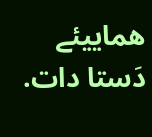هماییئے دَستا دات.